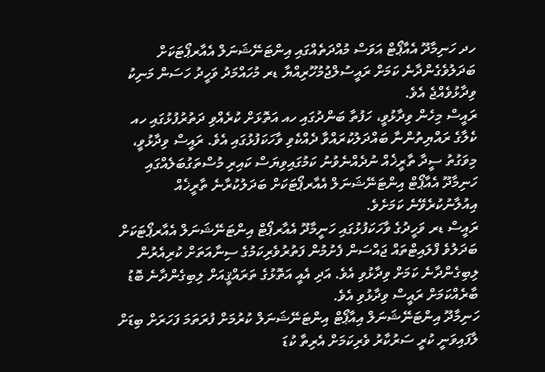ހދ ހަނިމާދޫ އެއާޕޯޓް އަވަސް މުއްދަތެއްގައި އިންޓަނޭޝަނަލް އެއާރޕޯޓަކަށް ބަދަލުވެގެންދާނެ ކަމަށް ރައީސުލްޖުމުހޫރިއްޔާ ޑރ މުހައްމަދު ވަހީދު ހަސަން މަނިކު ވިދާޅުވެއްޖެ އެވެ.
ރައީސް މިހެން ވިދާޅުވީ، ހަފުތާ ބަންދުގައި ހއ އަތޮޅަށް ކުރެއްވި ދަތުރުފުޅުގައި ހއ ކެލާގެ ރައްޔިތުންނާ ބައްދަލުކުރައްވާ ދެއްކެވި ވާހަކަފުޅުގައި އެވެ. ރައީސް ވިދާޅުވީ، މިވަގުތު ސީދާ ތާރީޚެއް ނުދެއްނެވުނު ކަމުގައިވިޔަސް ކައިރި މުސްތަގުބަލެއްގައި ހަނިމާދޫ އެއާޕޯޓް އިންޓަނޭޝަނަލް އެއާރޕޯޓަކަށް ބަދަލުކުރާނެ ތާރީޚެއް އިއުލާނުކުރެވޭނެ ކަމަށެވެ.
ރައީސް ޑރ ވަހީދުގެ ވާހަކަފުޅުގައި ހަނީމާދޫ އެއާރޕޯޓް އިންޓަނޭޝަނަލް އެއާރޕޯޓަކަށް ބަދަލުވެ ފްލައިޓްތައް ޖައްސަން ފެށުމުން ފަތުރުވެރިކަމުގެ ސިނާއަތަށް ކުރިއެރުން ލިބިގެންދާނެ ކަމަށް ވިދާޅުވި އެވެ. އަދި އެއީ އަތޮޅުގެ ތަރައްޤީއަށް ލިބިގެންދާނެ ބޮޑު ބާރެއްކަމަށް ރައީސް ވިދާޅުވި އެވެ.
ހަނިމާދޫ އިންޓަނޭޝަނަލް އިއާޕޯޓް އިންޓަނޭޝަނަލް ކުރުމަށް ފުރަތަމަ ފަހަރަށް ބިޑަށް ލާފައިވަނީ ކުރީ ސަރުކާރު ވެރިކަމަށް އެރިތާ ކުޑަ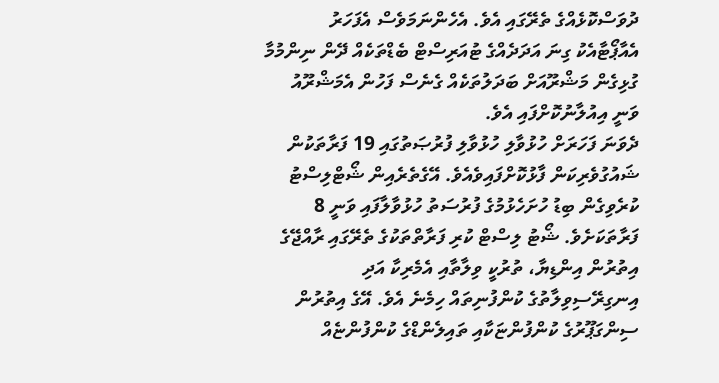ދުވަސްކޮޅެއްގެ ތެރޭގައި އެވެ. އެހެންނަމަވެސް އެފަހަރު އެއާޕޯޓާއެކު ގިނަ އަދަދެއްގެ ޓުއަރިސްޓް ބެޑްތަކެއް ދޭން ނިންމުމާ ގުޅިގެން މަޝްރޫއަށް ބަދަލުތަކެއް ގެނެސް ފަހުން އެމަޝްރޫއު ވަނީ އިއުލާނުކޮށްފައި އެވެ.
ދެވަނަ ފަހަރަށް ހުޅުވާލި ހުޅުވާލި ފުރުޞަތުގައި 19 ފަރާތަކުން ޝައުގުވެރިކަން ފާޅުކޮށްފައިވެއެވެ. އޭގެތެރެއިން ޝޯޓްލިސްޓު ކުރެވިގެން ބިޑު ހުށަހެޅުމުގެ ފުރުސަތު ހުޅުވާލާފައި ވަނީ 8 ފަރާތަކަށެވެ. ޝޯޓު ލިސްޓް ކުރި ފަރާތްތަކުގެ ތެރޭގައި ރާއްޖޭގެ އިތުރުން އިންޑިޔާ، ތުރުކީ ވިލާތާއި އެމެރިކާ އަދި އިނގިރޭސިވިލާތުގެ ކުންފުނިތައް ހިމެނެ އެވެ. އޭގެ އިތުރުން ސިންގަޕޫރުގެ ކުންފުންޏަކާއި ތައިލެންޑްގެ ކުންފުންޏެއް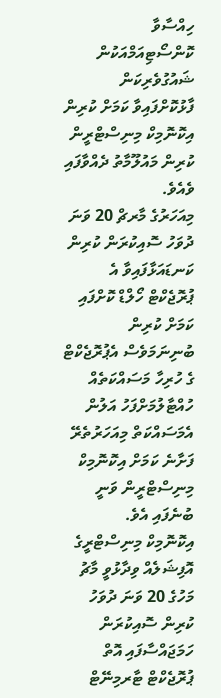ހިއްސާވާ ކޮންސޯޓިއަމްއަކުން ޝައުގުވެރިކަން ފާޅުކޮށްފައިވާ ކަމަށް ކުރިން އިކޮނޮމިކް މިނިސްޓްރީން ކުރިން މައުލޫމާތު ދެއްވާފައި ވެއެވެ.
މިއަހަރުގެ މާރޗް 20 ވަނަ ދުވަހު ސޮއިކުރަން ކުރިން ކަނޑައަޅާފައިވާ އެ ޕުރޮޖެކްޓް ހޯލްޑް ކޮށްފައި ކަމަށް ކުރިން ބުނިނަމަވެސް އެޕުރޮޖެކްޓް ގެ ހުރިހާ މަސައްކަތެއް ހުއްޓާލުމަށްފަހު އަލުން އެމަސައްކަތް މިއަހަރުތެރޭ ފަށާނެ ކަމަށް އިކޮނޮމިކް މިނިސްޓްރީން ވަނީ ބުނެފައި އެވެ.
އިކޮނޮމިކް މިނިސްޓްރީގެ އޮފިޝަލެއް ވިދާޅުވީ މާޗު މަހުގެ 20 ވަނަ ދުވަހު ކުރިން ސޮއިކުރަން ހަމަޖައްސާފައި އޮތް ޕުރޮޖެކްޓް ޓާރމިނޭޓް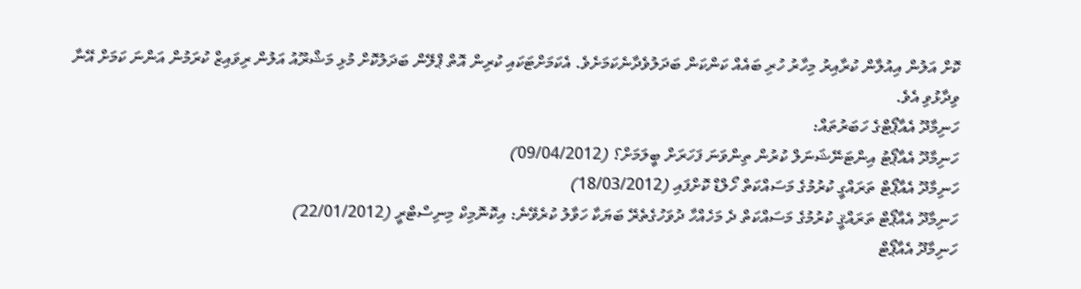ކޮށް އަލުން އިއުލާން ކުރާއިރު މިހާރު ހުރި ބައެއް ކަންކަން ބަދަލުވެދާނެކަމަށެވެ. އެކަމަށްޓަކައި ކުރިން އޮތް ޕްލޭން ބަދަލުކޮށް މުޅި މަޝްރޫއު އަލުން ރިވައިޒް ކުރަމުން އަންނަ ކަމަށް އޭނާ ވިދާޅުވި އެވެ.
ހަނިމާދޫ އެއާޕޯޓްގެ ހަބަރުތައް:
ހަނިމާދޫ އެއާޕޯޓު އިންޓަނޭޝަނަލް ކުރުން ތިންވަނަ ފަހަރަށް ބީލަމަށް؟ (09/04/2012)
ހަނިމާދޫ އެއާޕޯޓް ތަރައްގީ ކުރުމުގެ މަސައްކަތް ހޯލްޑް ކޮށްފައި (18/03/2012)
ހަނިމާދޫ އެއާޕޯޓް ތަރައްޤީ ކުރުމުގެ މަސައްކަތް ދެ މަހެއްހާ ދުވަހުގެތެރޭ ބަޔަކާ ހަވާލު ކުރެވޭނެ: އިކޮނޮމިކް މިނިސްޓްރީ (22/01/2012)
ހަނިމާދޫ އެއާޕޯޓް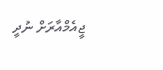ޖީއެމްއާރަށް ނުދީ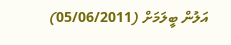އަލުން ބީލަމަށް (05/06/2011)